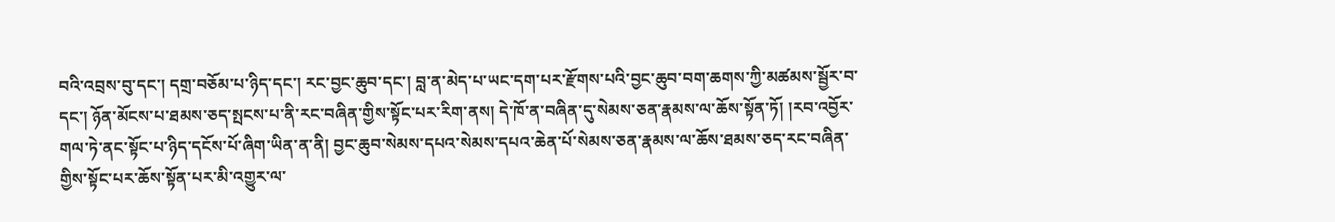བའི་འབྲས་བུ་དང་། དགྲ་བཅོམ་པ་ཉིད་དང་། རང་བྱང་ཆུབ་དང་། བླ་ན་མེད་པ་ཡང་དག་པར་རྫོགས་པའི་བྱང་ཆུབ་བག་ཆགས་ཀྱི་མཚམས་སྦྱོར་བ་དང་། ཉོན་མོངས་པ་ཐམས་ཅད་སྤངས་པ་ནི་རང་བཞིན་གྱིས་སྟོང་པར་རིག་ནས། དེ་ཁོ་ན་བཞིན་དུ་སེམས་ཅན་རྣམས་ལ་ཆོས་སྟོན་ཏོ། །རབ་འབྱོར་གལ་ཏེ་ནང་སྟོང་པ་ཉིད་དངོས་པོ་ཞིག་ཡིན་ན་ནི། བྱང་ཆུབ་སེམས་དཔའ་སེམས་དཔའ་ཆེན་པོ་སེམས་ཅན་རྣམས་ལ་ཆོས་ཐམས་ཅད་རང་བཞིན་གྱིས་སྟོང་པར་ཆོས་སྟོན་པར་མི་འགྱུར་ལ་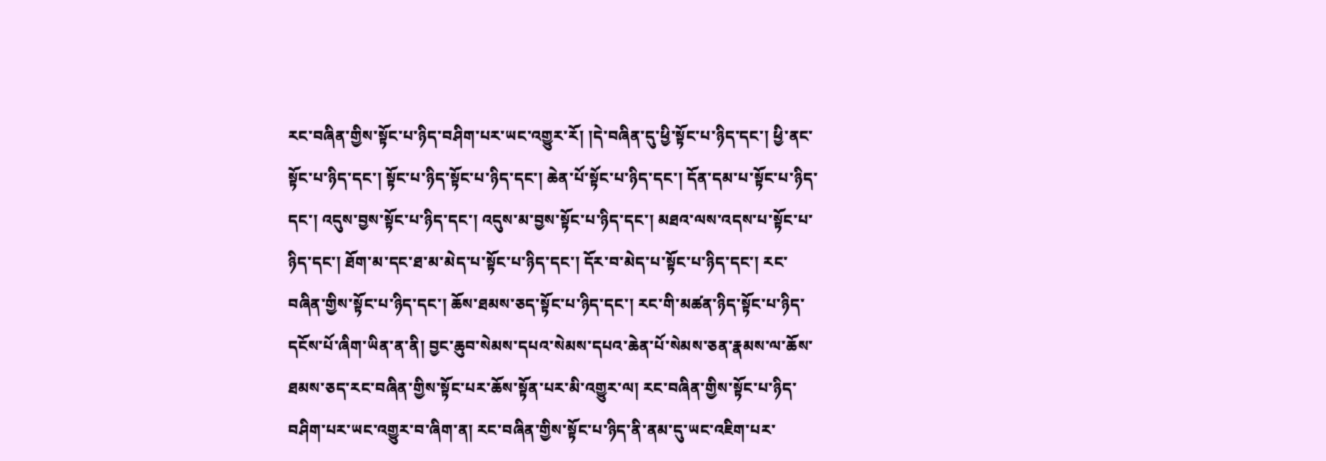རང་བཞིན་གྱིས་སྟོང་པ་ཉིད་བཤིག་པར་ཡང་འགྱུར་རོ། །དེ་བཞིན་དུ་ཕྱི་སྟོང་པ་ཉིད་དང་། ཕྱི་ནང་སྟོང་པ་ཉིད་དང་། སྟོང་པ་ཉིད་སྟོང་པ་ཉིད་དང་། ཆེན་པོ་སྟོང་པ་ཉིད་དང་། དོན་དམ་པ་སྟོང་པ་ཉིད་དང་། འདུས་བྱས་སྟོང་པ་ཉིད་དང་། འདུས་མ་བྱས་སྟོང་པ་ཉིད་དང་། མཐའ་ལས་འདས་པ་སྟོང་པ་ཉིད་དང་། ཐོག་མ་དང་ཐ་མ་མེད་པ་སྟོང་པ་ཉིད་དང་། དོར་བ་མེད་པ་སྟོང་པ་ཉིད་དང་། རང་བཞིན་གྱིས་སྟོང་པ་ཉིད་དང་། ཆོས་ཐམས་ཅད་སྟོང་པ་ཉིད་དང་། རང་གི་མཚན་ཉིད་སྟོང་པ་ཉིད་དངོས་པོ་ཞིག་ཡིན་ན་ནི། བྱང་ཆུབ་སེམས་དཔའ་སེམས་དཔའ་ཆེན་པོ་སེམས་ཅན་རྣམས་ལ་ཆོས་ཐམས་ཅད་རང་བཞིན་གྱིས་སྟོང་པར་ཆོས་སྟོན་པར་མི་འགྱུར་ལ། རང་བཞིན་གྱིས་སྟོང་པ་ཉིད་བཤིག་པར་ཡང་འགྱུར་བ་ཞིག་ན། རང་བཞིན་གྱིས་སྟོང་པ་ཉིད་ནི་ནམ་དུ་ཡང་འཇིག་པར་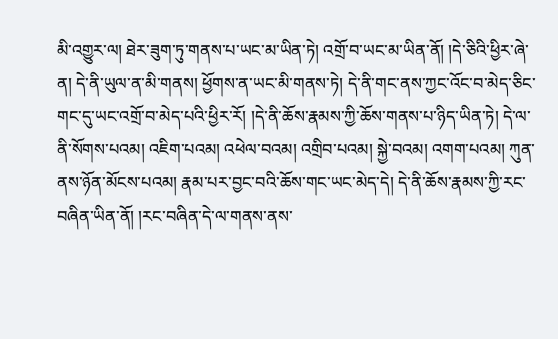མི་འགྱུར་ལ། ཐེར་ཟུག་ཏུ་གནས་པ་ཡང་མ་ཡིན་ཏེ། འགྲོ་བ་ཡང་མ་ཡིན་ནོ། །དེ་ཅིའི་ཕྱིར་ཞེ་ན། དེ་ནི་ཡུལ་ན་མི་གནས། ཕྱོགས་ན་ཡང་མི་གནས་ཏེ། དེ་ནི་གང་ནས་ཀྱང་འོང་བ་མེད་ཅིང་གང་དུ་ཡང་འགྲོ་བ་མེད་པའི་ཕྱིར་རོ། །དེ་ནི་ཆོས་རྣམས་ཀྱི་ཆོས་གནས་པ་ཉིད་ཡིན་ཏེ། དེ་ལ་ནི་སོགས་པའམ། འཇིག་པའམ། འཕེལ་བའམ། འགྲིབ་པའམ། སྐྱེ་བའམ། འགག་པའམ། ཀུན་ནས་ཉོན་མོངས་པའམ། རྣམ་པར་བྱང་བའི་ཆོས་གང་ཡང་མེད་དེ། དེ་ནི་ཆོས་རྣམས་ཀྱི་རང་བཞིན་ཡིན་ནོ། །རང་བཞིན་དེ་ལ་གནས་ནས་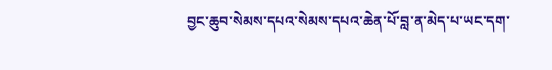བྱང་ཆུབ་སེམས་དཔའ་སེམས་དཔའ་ཆེན་པོ་བླ་ན་མེད་པ་ཡང་དག་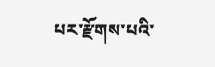པར་རྫོགས་པའི་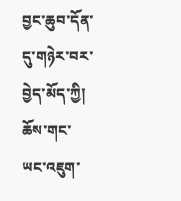བྱང་ཆུབ་དོན་དུ་གཉེར་བར་བྱེད་མོད་ཀྱི། ཆོས་གང་ཡང་འཇུག་